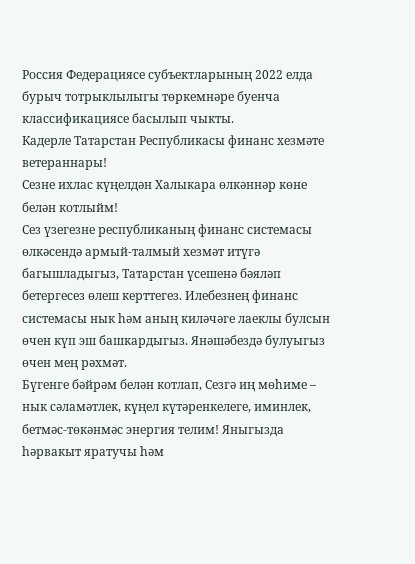Россия Федерациясе субъектларының 2022 елда бурыч тотрыклылыгы төркемнәре буенча классификациясе басылып чыкты.
Кадерле Татарстан Республикасы финанс хезмәте ветераннары!
Сезне ихлас күңелдән Халыкара өлкәннәр көне белән котлыйм!
Сез үзегезне республиканың финанс системасы өлкәсендә армый-талмый хезмәт итүгә багышладыгыз, Татарстан үсешенә бәяләп бетергесез өлеш керттегез. Илебезнең финанс системасы нык һәм аның киләчәге лаеклы булсын өчен күп эш башкардыгыз. Янәшәбездә булуыгыз өчен мең рәхмәт.
Бүгенге бәйрәм белән котлап, Сезгә иң мөһиме – нык сәламәтлек, күңел күтәренкелеге, иминлек, бетмәс-төкәнмәс энергия телим! Яныгызда һәрвакыт яратучы һәм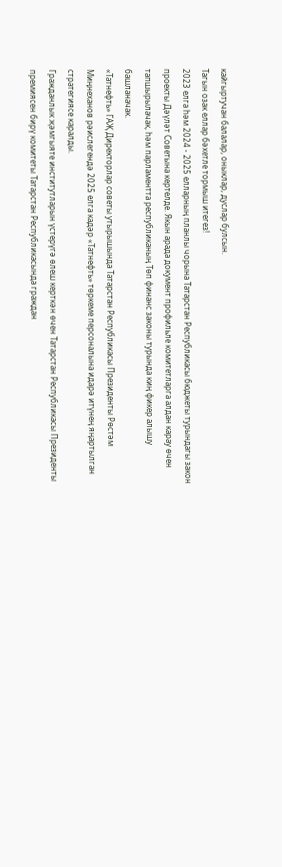кайгыртучан балалар, оныклар, дуслар булсын.
Тагын озак еллар бәхетле тормыш итегез!
2023 елга һәм 2024 - 2025 елларның планлы чорына Татарстан Республикасы бюджеты турындагы закон проекты Дәүләт Советына кертелде. Якын арада документ профильле комитетларга алдан карау өчен тапшырылачак, һәм парламентта республиканың Төп финанс законы турында киң фикер алышу башланачак.
«Татнефть» ГАҖ Директорлар советы утырышында Татарстан Республикасы Президенты Рөстәм Миңнеханов рәислегендә 2025 елга кадәр «Татнефть» төркеме персоналына идарә итүнең яңартылган стратегиясе каралды.
Гражданлык җәмгыяте институтларын үстерүгә өлеш керткән өчен Татарстан Республикасы Президенты премиясен бирү комитеты Татарстан Республикасында граждан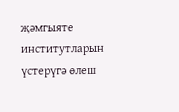җәмгыяте институтларын үстерүгә өлеш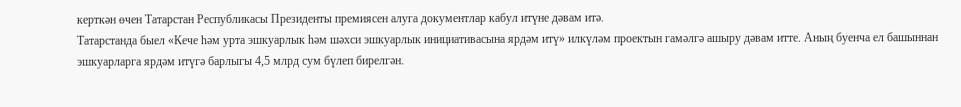керткән өчен Татарстан Республикасы Президенты премиясен алуга документлар кабул итүне дәвам итә.
Татарстанда быел «Кече һәм урта эшкуарлык һәм шәхси эшкуарлык инициативасына ярдәм итү» илкүләм проектын гамәлгә ашыру дәвам итте. Аның буенча ел башыннан эшкуарларга ярдәм итүгә барлыгы 4,5 млрд сум бүлеп бирелгән.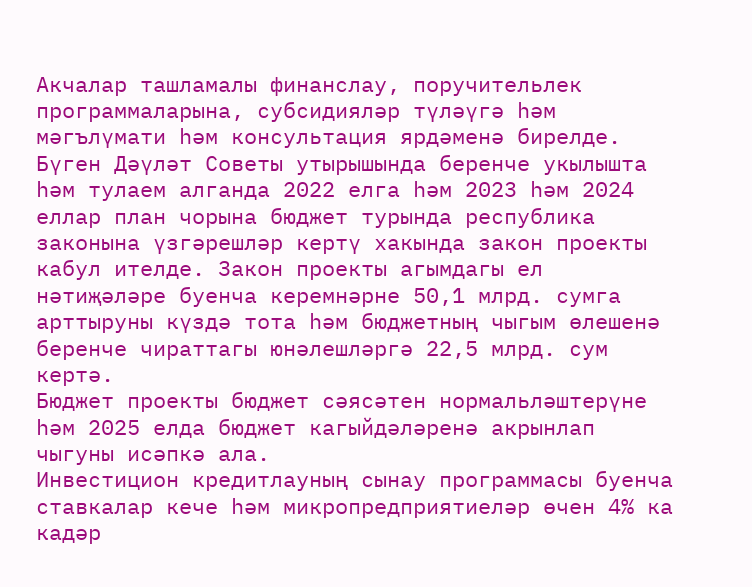Акчалар ташламалы финанслау, поручительлек программаларына, субсидияләр түләүгә һәм мәгълүмати һәм консультация ярдәменә бирелде.
Бүген Дәүләт Советы утырышында беренче укылышта һәм тулаем алганда 2022 елга һәм 2023 һәм 2024 еллар план чорына бюджет турында республика законына үзгәрешләр кертү хакында закон проекты кабул ителде. Закон проекты агымдагы ел нәтиҗәләре буенча керемнәрне 50,1 млрд. сумга арттыруны күздә тота һәм бюджетның чыгым өлешенә беренче чираттагы юнәлешләргә 22,5 млрд. сум кертә.
Бюджет проекты бюджет сәясәтен нормальләштерүне һәм 2025 елда бюджет кагыйдәләренә акрынлап чыгуны исәпкә ала.
Инвестицион кредитлауның сынау программасы буенча ставкалар кече һәм микропредприятиеләр өчен 4% ка кадәр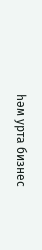һәм урта бизнес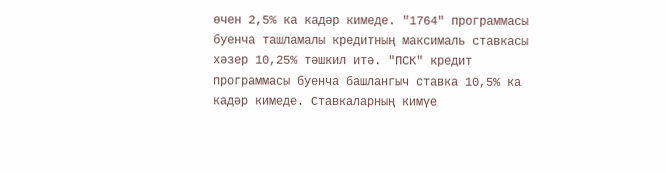өчен 2,5% ка кадәр кимеде. "1764" программасы буенча ташламалы кредитның максималь ставкасы хәзер 10,25% тәшкил итә. "ПСК" кредит программасы буенча башлангыч ставка 10,5% ка кадәр кимеде. Ставкаларның кимүе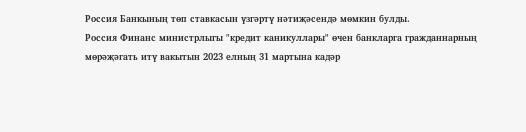Россия Банкының төп ставкасын үзгәртү нәтиҗәсендә мөмкин булды.
Россия Финанс министрлыгы "кредит каникуллары" өчен банкларга гражданнарның мөрәҗәгать итү вакытын 2023 елның 31 мартына кадәр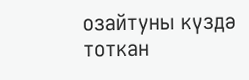озайтуны күздә тоткан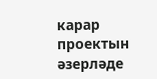карар проектын әзерләде